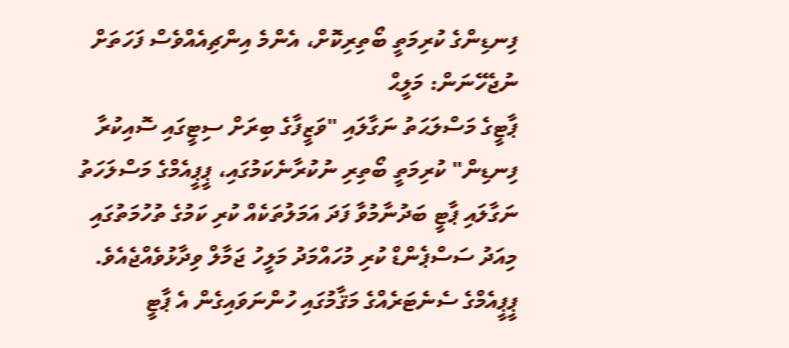ފިނޑިންގެ ކުރިމަތީ ބޯތިރިކޮށް، އެންމެ އިންޗިއެއްވެސް ފަހަތަށް ނުޖެހޭނަން: މަލީޙް
ޕާޓީގެ މަސްލަޙަތު ނަގާލައި "ވަޒީފާގެ ބިރަށް ސިޓީގައި ސޮއިކުރާ ފިނޑިން" ކުރިމަތީ ބޯތިރި ނުކުރާނެކަމުގައި، ޕީޕީއެމްގެ މަސްލަހަތު ނަގާލައި ޕާޓީ ބަދުނާމުވާ ފަދަ އަމަލުތަކެއް ކުރި ކަމުގެ ތުހުމަތުގައި މިއަދު ސަސްޕެންޑް ކުރި މުހައްމަދު މަލީހު ޖަމާލް ވިދާޅުވެއްޖެއެވެ.
ޕީޕީއެމްގެ ސެނެޓަރެއްގެ މަޤާމުގައި ހުންނަވައިގެން އެ ޕާޓީ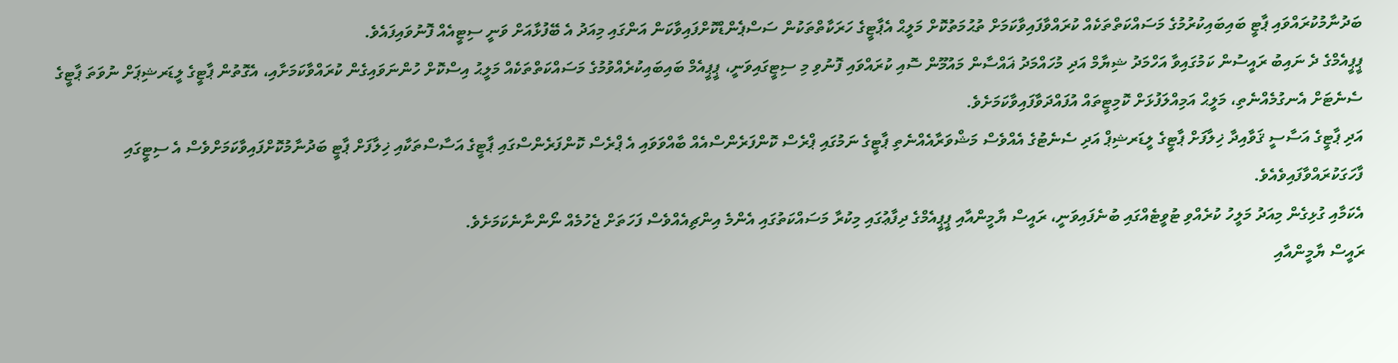ބަދުނާމުކުރައްވައި ޕާޓީ ބައިބައިކުރުމުގެ މަސައްކަތްތަކެއް ކުރައްވާފައިވާކަމަށް ތުޙުމަތުކޮށް މަލީޙް އެޕާޓީގެ ހަރަކާތްތަކުން ސަސްޕެންޑްކޮށްފައިވާކަން އަންގައި މިއަދު އެ ބޭފުޅާއަށް ވަނީ ސިޓީއެއް ފޮނުވައިފައެވެ.
ޕީޕީއެމްގެ ދެ ނައިބު ރައީސުން ކަމުގައިވާ އަހްމަދު ޝިޔާމް އަދި މުހައްމަދު ޣައްސާން މައުމޫން ސޮއި ކުރައްވައި ފޮނުވި މި ސިޓީގައިވަނީ، ޕީޕީއެމް ބައިބައިކުރެއްވުމުގެ މަސައްކަތްތަކެއް މަލީޙު އިސްކޮށް ހުންނަވައިގެން ކުރައްވާކަމަށާއި، އެގޮތުން ޕާޓީގެ ލީޑަރޝިޕަށް ނުވަތަ ޕާޓީގެ ސެނެޓަށް އެނގުމެއްނެތި، މަލީޙް އަމިއްލަފުޅަށް ކޮމިޓީތައް އުފައްދަވާފައިވާކަމަށެވެ.
އަދި ޕާޓީގެ އަސާސީ ޤަވާއިދާ ޚިލާފަށް ޕާޓީގެ ލީޑަރޝިޕް އަދި ސެނެޓުގެ އެއްވެސް މަޝްވަރާއެއްނެތި ޕާޓީގެ ނަމުގައި ޕްރެސް ކޮންފަރެންސްއެއް ބާއްވަވައި އެ ޕްރެސް ކޮންފަރެންސްގައި ޕާޓީގެ އަސާސްތަކާއި ޚިލާފަށް ޕާޓީ ބަދުނާމުކޮށްފައިވާކަމަށްވެސް އެ ސިޓީގައި ފާހަގަކުރައްވާފައިވެއެވެ.
އެކަމާއި ގުޅިގެން މިއަދު މަލީހު ކުރެއްވި ޓުވީޓެއްގައި ބުނެފައިވަނީ، ރައީސް ޔާމީންއާއި ޕީޕީއެމްގެ ދިފާޢުގައި މިކުރާ މަސައްކަތުގައި އެންމެ އިންޗިއެއްވެސް ފަހަތަށް ޖެހުމެއް ނޯންނާނެކަމަށެވެ.
ރައީސް ޔާމީންއާއި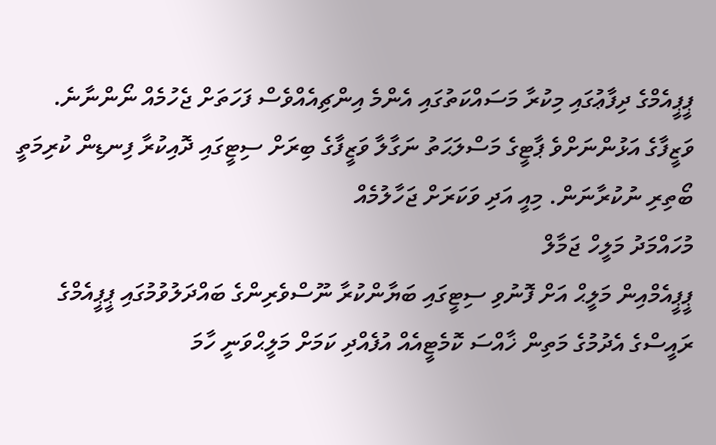ޕީޕީއެމްގެ ދިފާޢުގައި މިކުރާ މަސައްކަތުގައި އެންމެ އިންޗިއެއްވެސް ފަހަތަށް ޖެހުމެއް ނޯންނާނެ. ވަޒީފާގެ އަޅުންނަށްވެ ޕާޓީގެ މަސްލަޙަތު ނަގާލާ ވަޒީފާގެ ބިރަށް ސިޓީގައި ދޮއިކުރާ ފިނޑިން ކުރިމަތީ ބޯތިރި ނުކުރާނަން. މިއީ އަދި ވަކަރަށް ޖަހާލުމެއް
މުހައްމަދު މަލީހް ޖަމާލް
ޕީޕީއެމްއިން މަލީޙް އަށް ފޮނުވި ސިޓީގައި ބަޔާންކުރާ ނޫސްވެރިންގެ ބައްދަލުވުމުގައި ޕީޕީއެމްގެ ރައީސްގެ އެދުމުގެ މަތިން ޚާއްސަ ކޮމެޓީއެއް އުފެއްދި ކަމަށް މަލީޙްވަނީ ހާމަ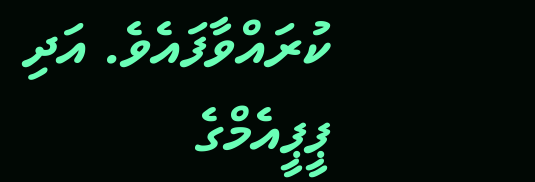ކުރައްވާފައެވެ. އަދި ޕީޕީއެމްގެ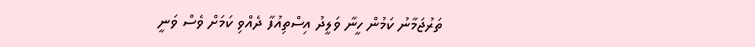ތަރުޖަމާނު ކަމުން ހީނާ ވަލީދު އިސްތިއުފާ ދެއްވި ކަމަށް ވެސް ވަނީ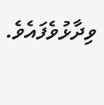ވިދާޅުވެފައެވެ.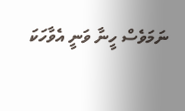ނަމަވެސް ހީނާ ވަނީ އެވާހަކަ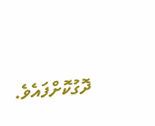ދޮގުކޮށްފައެވެ.